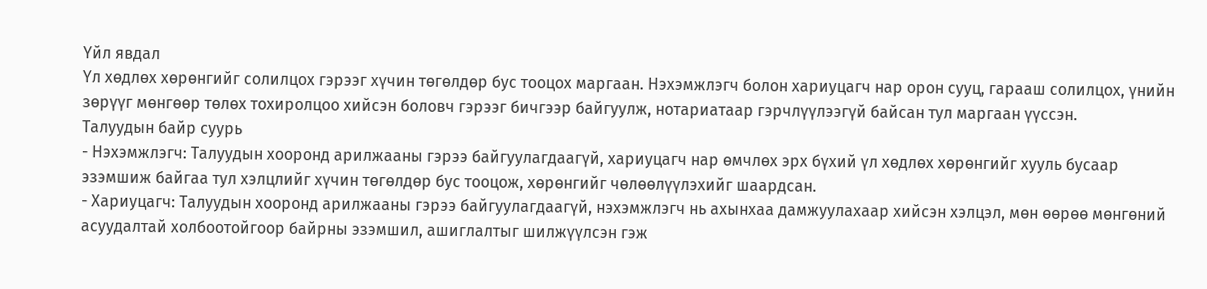Үйл явдал
Үл хөдлөх хөрөнгийг солилцох гэрээг хүчин төгөлдөр бус тооцох маргаан. Нэхэмжлэгч болон хариуцагч нар орон сууц, гарааш солилцох, үнийн зөрүүг мөнгөөр төлөх тохиролцоо хийсэн боловч гэрээг бичгээр байгуулж, нотариатаар гэрчлүүлээгүй байсан тул маргаан үүссэн.
Талуудын байр суурь
- Нэхэмжлэгч: Талуудын хооронд арилжааны гэрээ байгуулагдаагүй, хариуцагч нар өмчлөх эрх бүхий үл хөдлөх хөрөнгийг хууль бусаар эзэмшиж байгаа тул хэлцлийг хүчин төгөлдөр бус тооцож, хөрөнгийг чөлөөлүүлэхийг шаардсан.
- Хариуцагч: Талуудын хооронд арилжааны гэрээ байгуулагдаагүй, нэхэмжлэгч нь ахынхаа дамжуулахаар хийсэн хэлцэл, мөн өөрөө мөнгөний асуудалтай холбоотойгоор байрны эзэмшил, ашиглалтыг шилжүүлсэн гэж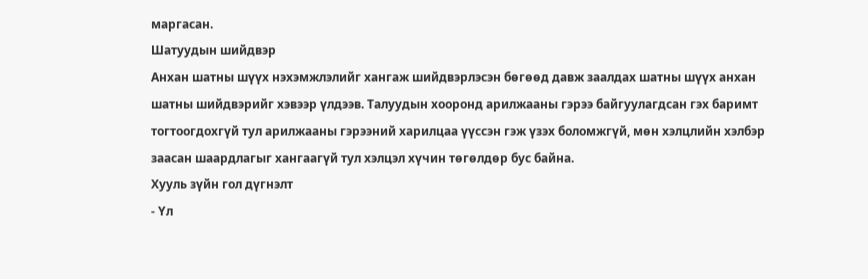маргасан.
Шатуудын шийдвэр
Анхан шатны шүүх нэхэмжлэлийг хангаж шийдвэрлэсэн бөгөөд давж заалдах шатны шүүх анхан шатны шийдвэрийг хэвээр үлдээв. Талуудын хооронд арилжааны гэрээ байгуулагдсан гэх баримт тогтоогдохгүй тул арилжааны гэрээний харилцаа үүссэн гэж үзэх боломжгүй, мөн хэлцлийн хэлбэр заасан шаардлагыг хангаагүй тул хэлцэл хүчин төгөлдөр бус байна.
Хууль зүйн гол дүгнэлт
- Үл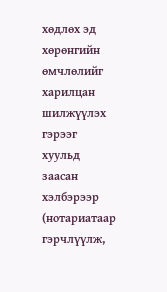хөдлөх эд хөрөнгийн өмчлөлийг харилцан шилжүүлэх гэрээг хуульд заасан хэлбэрээр (нотариатаар гэрчлүүлж,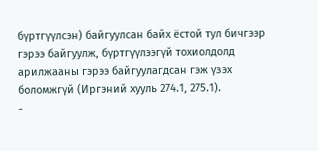бүртгүүлсэн) байгуулсан байх ёстой тул бичгээр гэрээ байгуулж, бүртгүүлээгүй тохиолдолд арилжааны гэрээ байгуулагдсан гэж үзэх боломжгүй (Иргэний хууль 274.1, 275.1).
-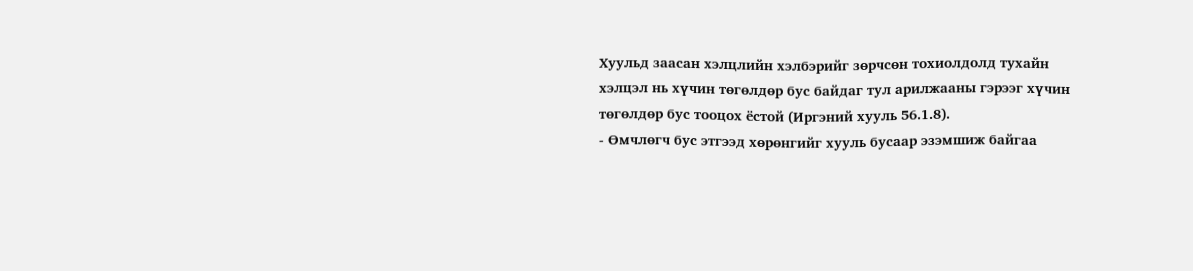Хуульд заасан хэлцлийн хэлбэрийг зөрчсөн тохиолдолд тухайн хэлцэл нь хүчин төгөлдөр бус байдаг тул арилжааны гэрээг хүчин төгөлдөр бус тооцох ёстой (Иргэний хууль 56.1.8).
- Өмчлөгч бус этгээд хөрөнгийг хууль бусаар эзэмшиж байгаа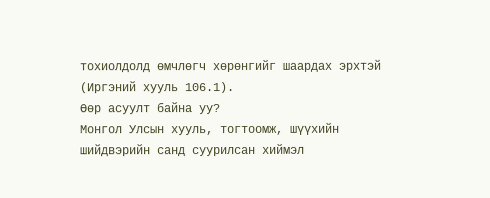тохиолдолд өмчлөгч хөрөнгийг шаардах эрхтэй (Иргэний хууль 106.1).
Өөр асуулт байна уу?
Монгол Улсын хууль, тогтоомж, шүүхийн шийдвэрийн санд суурилсан хиймэл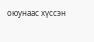оюунаас хүссэн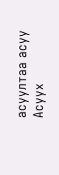асуултаа асуу
Асуух